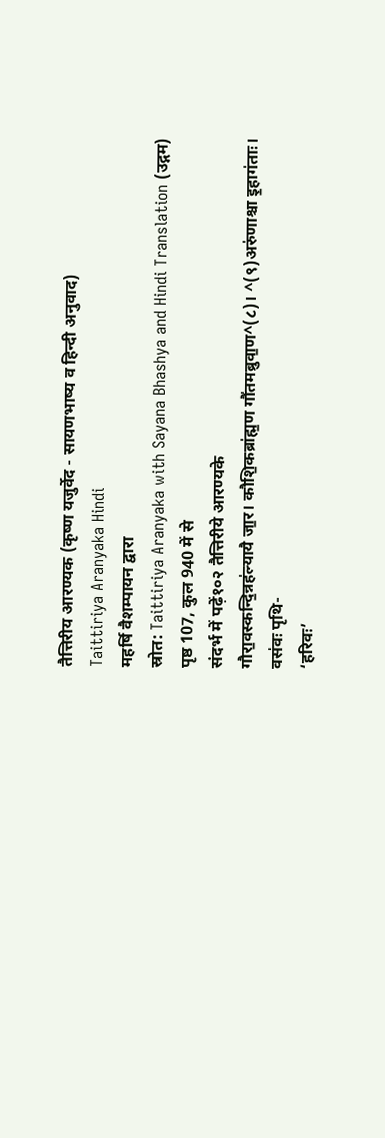तैत्तिरीय आरण्यक (कृष्ण यजुर्वेद - सायणभाष्य व हिन्दी अनुवाद)
Taittiriya Aranyaka Hindi
महर्षि वैशम्पायन द्वारा
स्रोत: Taittiriya Aranyaka with Sayana Bhashya and Hindi Translation (उद्गम)
पृष्ठ 107, कुल 940 में से
संदर्भ में पढ़ें१०२ तैत्तिरीये आरण्यके
गौरा॒वस्कन्दि॒न्नह॑ल्यायै जा॒र। कौशि॒कब्रा॑ह्म॒ण गौ॑तमब्रुवा॒ण^(८)। ^(९)अरु॑णाश्चा इ॒हाग॑ताः। वस॑वः पृथि-
‘हरिवः’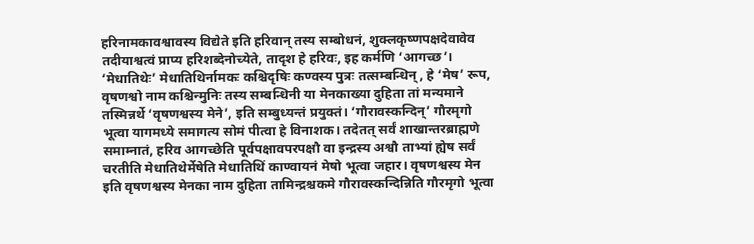हरिनामकावश्वावस्य विद्येते इति हरिवान् तस्य सम्बोधनं, शुक्लकृष्णपक्षदेवावेव तदीयाश्वत्वं प्राप्य हरिशब्देनोच्येते, तादृश हे हरिवः, इह कर्मणि ‘आगच्छ’। ‘मेधातिथेः’ मेधातिथिर्नामकः कश्चिदृषिः कण्वस्य पुत्रः तत्सम्बन्धिन्, हे ‘मेष’ रूप, वृषणश्वो नाम कश्चिन्मुनिः तस्य सम्बन्धिनी या मेनकाख्या दुहिता तां मन्यमाने तस्मिन्नर्थे ‘वृषणश्वस्य मेने’, इति सम्बुध्यन्तं प्रयुक्तं। ‘गौरावस्कन्दिन्’ गौरमृगो भूत्वा यागमध्ये समागत्य सोमं पीत्वा हे विनाशक। तदेतत् सर्वं शाखान्तरब्राह्मणे समाम्नातं, हरिव आगच्छेति पूर्वपक्षावपरपक्षौ वा इन्द्रस्य अश्वौ ताभ्यां ह्येष सर्वं चरतीति मेधातिथेर्मेषेति मेधातिथिं काण्वायनं मेषो भूत्वा जहार। वृषणश्वस्य मेन इति वृषणश्वस्य मेनका नाम दुहिता तामिन्द्रश्चकमे गौरावस्कन्दिन्निति गौरमृगो भूत्वा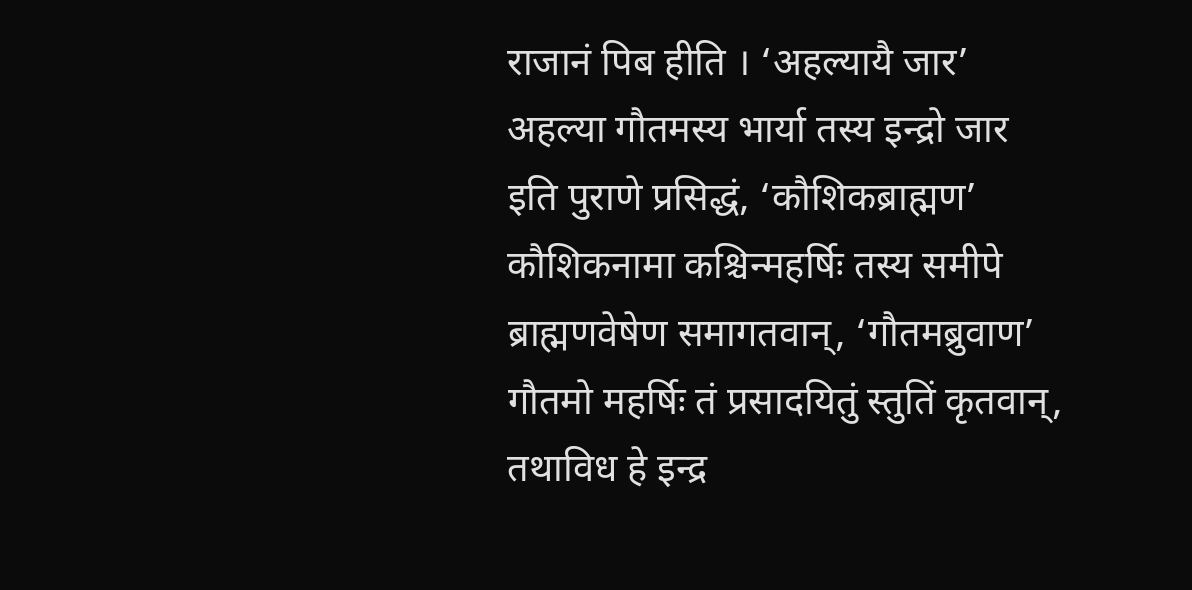राजानं पिब हीति । ‘अहल्यायै जार’ अहल्या गौतमस्य भार्या तस्य इन्द्रो जार इति पुराणे प्रसिद्धं, ‘कौशिकब्राह्मण’ कौशिकनामा कश्चिन्महर्षिः तस्य समीपे ब्राह्मणवेषेण समागतवान्, ‘गौतमब्रुवाण’ गौतमो महर्षिः तं प्रसादयितुं स्तुतिं कृतवान्, तथाविध हे इन्द्र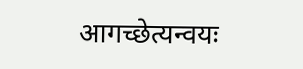आगच्छेत्यन्वयः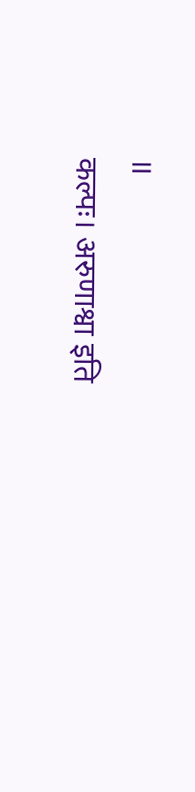॥
कल्पः। अरुणाश्वा इति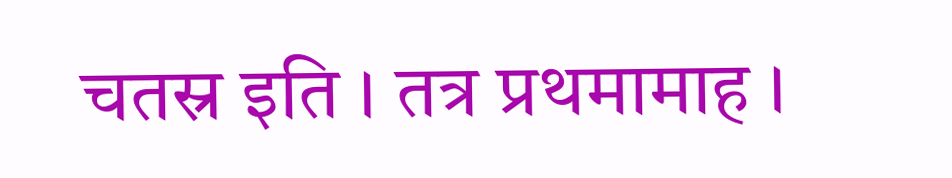चतस्र इति । तत्र प्रथमामाह ।